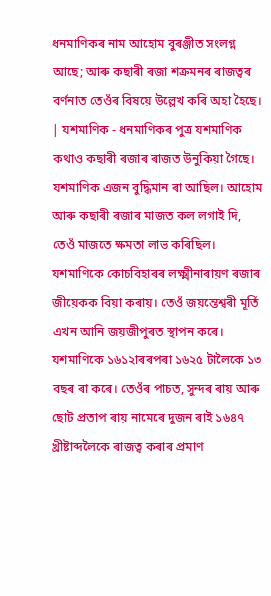ধনমাণিকৰ নাম আহোম বুৰঞ্জীত সংলগ্ন আছে; আৰু কছাৰী ৰজা শক্ৰমনৰ ৰাজত্বৰ বৰ্ণনাত তেওঁৰ বিষয়ে উল্লেখ কৰি অহা হৈছে। | যশমাণিক - ধনমাণিকৰ পুত্ৰ যশমাণিক কথাও কছাৰী ৰজাৰ ৰাজত উনুকিয়া গৈছে। যশমাণিক এজন বুদ্ধিমান ৰা আছিল। আহোম আৰু কছাৰী ৰজাৰ মাজত কল লগাই দি, তেওঁ মাজতে ক্ষমতা লাভ কৰিছিল। যশমাণিকে কোচবিহাৰৰ লক্ষ্মীনাৰায়ণ ৰজাৰ জীয়েকক বিয়া কৰায়। তেওঁ জয়ন্তেশ্বৰী মূৰ্তি এখন আনি জয়জীপুৰত স্থাপন কৰে। যশমাণিকে ১৬১২াৰৰপৰা ১৬২৫ টালৈকে ১৩ বছৰ ৰা কৰে। তেওঁৰ পাচত, সুন্দৰ ৰায় আৰু ছোট প্ৰতাপ ৰায় নামেৰে দুজন ৰাই ১৬৪৭ খ্ৰীষ্টাব্দলৈকে ৰাজত্ব কৰাৰ প্ৰমাণ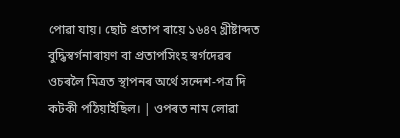পোৱা যায়। ছোট প্ৰতাপ ৰায়ে ১৬৪৭ খ্ৰীষ্টাব্দত বুদ্ধিস্বৰ্গনাৰায়ণ বা প্ৰতাপসিংহ স্বৰ্গদেৱৰ ওচৰলৈ মিত্ৰত স্থাপনৰ অৰ্থে সন্দেশ-পত্ৰ দি কটকী পঠিয়াইছিল। | ওপৰত নাম লোৱা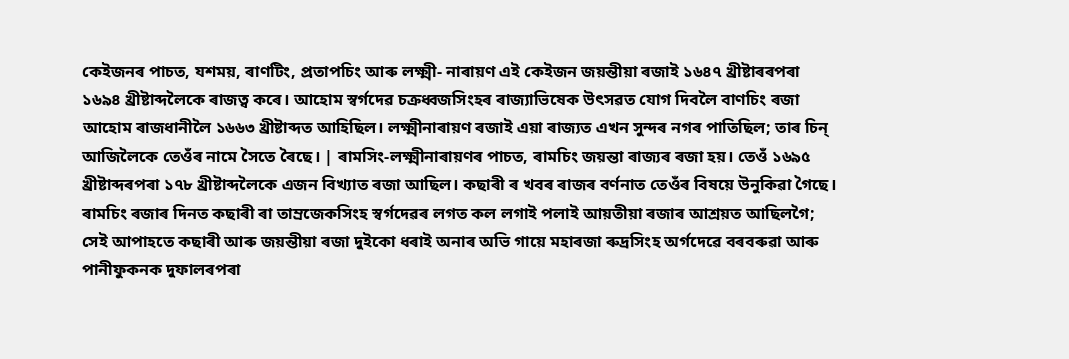কেইজনৰ পাচত, যশময়, ৰাণটিং, প্ৰতাপচিং আৰু লক্ষ্মী- নাৰায়ণ এই কেইজন জয়ন্তীয়া ৰজাই ১৬৪৭ খ্ৰীষ্টাৰৰপৰা ১৬৯৪ খ্ৰীষ্টাব্দলৈকে ৰাজত্ব কৰে। আহোম স্বৰ্গদেৱ চক্ৰধ্বজসিংহৰ ৰাজ্যাভিষেক উৎসৱত যোগ দিবলৈ বাণচিং ৰজা আহোম ৰাজধানীলৈ ১৬৬৩ খ্ৰীষ্টাব্দত আহিছিল। লক্ষ্মীনাৰায়ণ ৰজাই এয়া ৰাজ্যত এখন সুন্দৰ নগৰ পাতিছিল; তাৰ চিন্ আজিলৈকে তেওঁৰ নামে সৈতে ৰৈছে। | ৰামসিং-লক্ষ্মীনাৰায়ণৰ পাচত, ৰামচিং জয়ন্তা ৰাজ্যৰ ৰজা হয়। তেওঁ ১৬৯৫ খ্ৰীষ্টাব্দৰপৰা ১৭৮ খ্ৰীষ্টাব্দলৈকে এজন বিখ্যাত ৰজা আছিল। কছাৰী ৰ খবৰ ৰাজৰ বৰ্ণনাত তেওঁৰ বিষয়ে উনুকিৱা গৈছে। ৰামচিং ৰজাৰ দিনত কছাৰী ৰা তাম্ৰজেকসিংহ স্বৰ্গদেৱৰ লগত কল লগাই পলাই আয়তীয়া ৰজাৰ আশ্ৰয়ত আছিলগৈ; সেই আপাহতে কছাৰী আৰু জয়ন্তীয়া ৰজা দুইকো ধৰাই অনাৰ অভি গায়ে মহাৰজা ৰুদ্ৰসিংহ অৰ্গদেৱে বৰবৰুৱা আৰু পানীফুকনক দুফালৰপৰা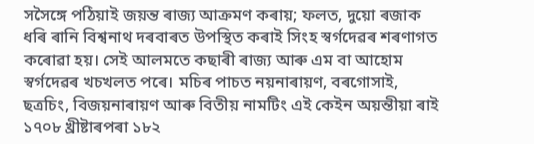সসৈঙ্গে পঠিয়াই জয়ন্ত ৰাজ্য আক্ৰমণ কৰায়; ফলত, দুয়ো ৰজাক ধৰি ৰানি বিশ্বনাথ দৰবাৰত উপস্থিত কৰাই সিংহ স্বৰ্গদেৱৰ শৰণাগত কৰোৱা হয়। সেই আলমতে কছাৰী ৰাজ্য আৰু এম বা আহোম স্বৰ্গদেৱৰ খচখলত পৰে। মচিৰ পাচত নয়নাৰায়ণ, বৰগোসাই, ছত্ৰচিং, বিজয়নাৰায়ণ আৰু বিতীয় নামটিং এই কেইন অয়ন্তীয়া ৰাই ১৭০৮ খ্ৰীষ্টাৰপৰা ১৮২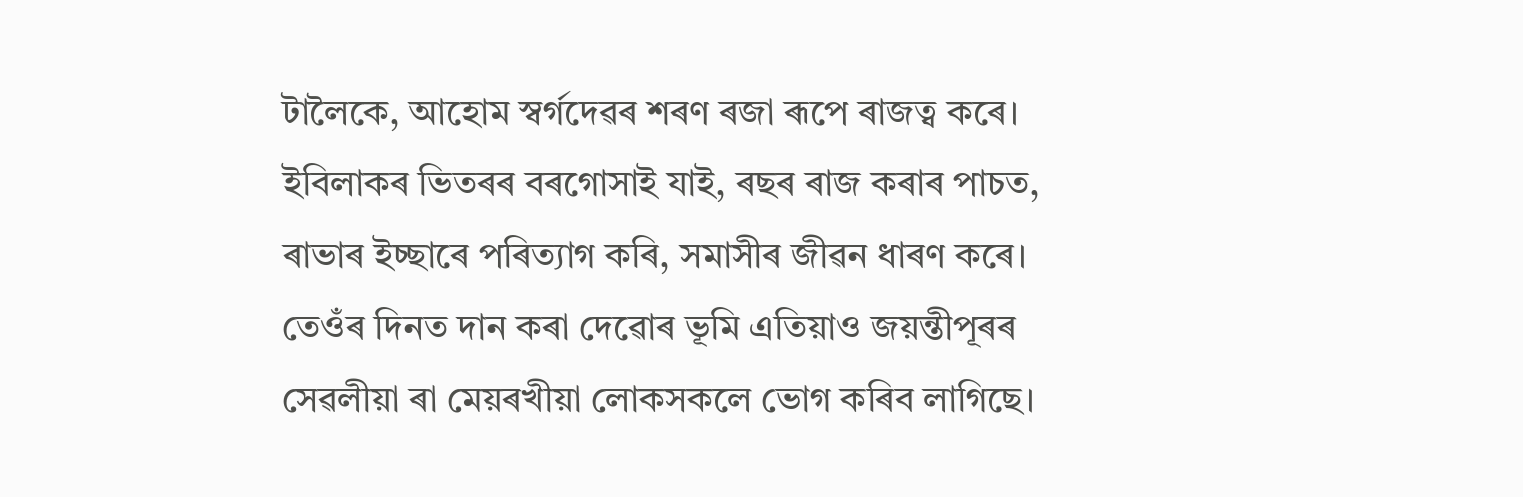টালৈকে, আহোম স্বৰ্গদেৱৰ শৰণ ৰজা ৰূপে ৰাজত্ব কৰে। ইবিলাকৰ ভিতৰৰ বৰগোসাই যাই, ৰছৰ ৰাজ কৰাৰ পাচত, ৰাভাৰ ইচ্ছাৰে পৰিত্যাগ কৰি, সমাসীৰ জীৱন ধাৰণ কৰে। তেওঁৰ দিনত দান কৰা দেৱোৰ ভূমি এতিয়াও জয়ন্তীপূৰৰ সেৱলীয়া ৰা মেয়ৰখীয়া লোকসকলে ভোগ কৰিব লাগিছে।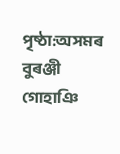পৃষ্ঠা:অসমৰ বুৰঞ্জী গোহাঞি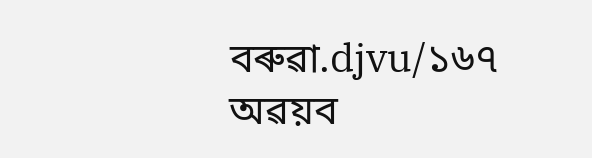বৰুৱা.djvu/১৬৭
অৱয়ব